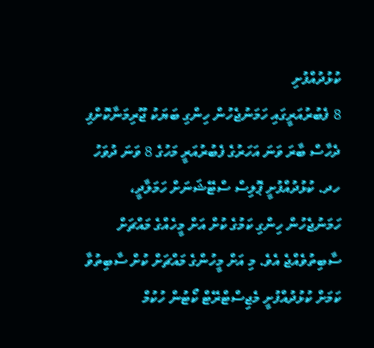ކުޅުދުއްފުށި
8 ފެބުރުއަރީގައި ހަމަނުޖެހުން ހިންގި ބަޔަކު ޖޫރިމަނާކޮށްފި
ދެހާސް ބާރަ ވަނަ އަހަރުގެ ފެބުރުއަރީ މަހުގެ 8 ވަނަ ދުވަހު ހދ. ކުޅުދުއްފުށީ ޕޮލިސް ސްޓޭޝަނަށް ހަމަލާދީ، ހަމަނުޖެހުން ހިންގި ކަމުގެ ކުށް އަށް މީހެއްގެ މައްޗަށް ސާބިތުވެއްޖެ އެވެ. މި އަށް މީހުންގެ މައްޗަށް ކުށް ސާބިތުވާ ކަމަށް ކުޅުދުއްފުށީ މެޖިސްޓްރޭޓް ކޯޓުން ހުކުމް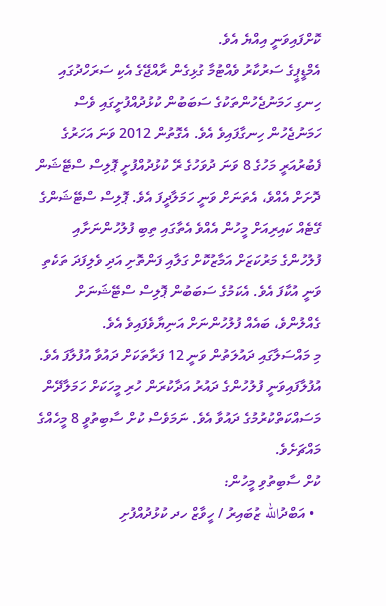ކޮށްފައިވަނީ އިއްޔެ އެވެ.
އެމްޑީޕީގެ ސަރުކާރު ވެއްޓުމާ ގުޅިގެން ރާއްޖޭގެ އެކި ސަރަހްދުގައި ހިނގި ހަމަނުޖެހުންތަކުގެ ސަބަބުން ކުޅުދުއްފުށީގައި ވެސް ހަމަނުޖެހުން ހިނގާފައިވެ އެވެ. އެގޮތުން 2012 ވަނަ އަހަރުގެ ފެބުރުއަރީ މަހުގެ 8 ވަނަ ދުވަހުގެ ރޭ ކުޅުދުއްފުށީ ޕޮލިސް ސްޓޭޝަން ދޮށަށް އެއްވެ، އެތަނަށް ވަނީ ހަމަލާދީފަ އެވެ. ޕޮލިސް ސްޓޭޝަންގެ ގޭޓެއް ކައިރިއަށް މީހުން އެއްވެ އެތާގައި ތިބި ފުލުހުންނަށާއި ފުލުހުންގެ މަރުކަޒަށް އަމާޒުކޮށް ގަލާއި ފަންތޮށި އަދި ވެލިފަދަ ތަކެތި ވަނީ އުކާފަ އެވެ. އެކަމުގެ ސަބަބުން ޕޮލިސް ސްޓޭޝަނަށް ގެއްލުންވެ، ބައެއް ފުލުހުންނަށް އަނިޔާވެފައިވެ އެވެ.
މި މައްސަލާގައި ދައުލަތުން ވަނީ 12 ފަރާތަކަށް ދައުވާ އުފުލާފަ އެވެ. އުފުލާފައިވަނީ ފުލުހުންގެ ދައުރު އަދާކުރަން ހުރި މީހަކަށް ހަމަލާދޭން މަސައްކަތްކުރުމުގެ ދައުވާ އެވެ. ނަމަވެސް ކުށް ސާބިތުވީ 8 މީހެއްގެ މައްޗަށެވެ.
ކުށް ސާބިތުވި މީހުން:
  • އަބްދުالله ޒުބައިރު / ހީވާޒް ހދ ކުޅުދުއްފުށި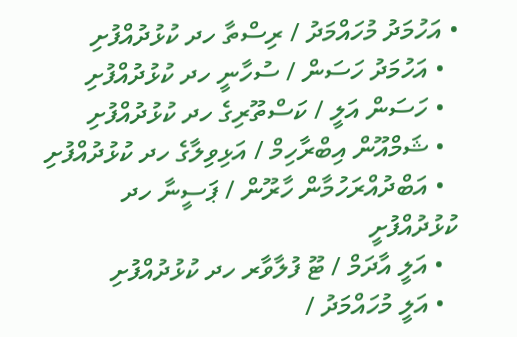• އަހުމަދު މުހައްމަދު / ރިސްތާ ހދ ކުޅުދުއްފުށި
  • އަހުމަދު ހަސަން / ސުހާނީ ހދ ކުޅުދުއްފުށި
  • ހަސަން އަލީ / ކަސްތޫރިގެ ހދ ކުޅުދުއްފުށި
  • ޝަމްއޫން އިބްރާހިމް / އަޅިވިލާގެ ހދ ކުޅުދުއްފުށި
  • އަބްދުއްރަހުމާން ހާރޫން / ޕަސީނާ ހދ ކުޅުދުއްފުށީ
  • އަލީ އާދަމް / ޓޫ ފުލާވާރ ހދ ކުޅުދުއްފުށި
  • އަލީ މުހައްމަދު /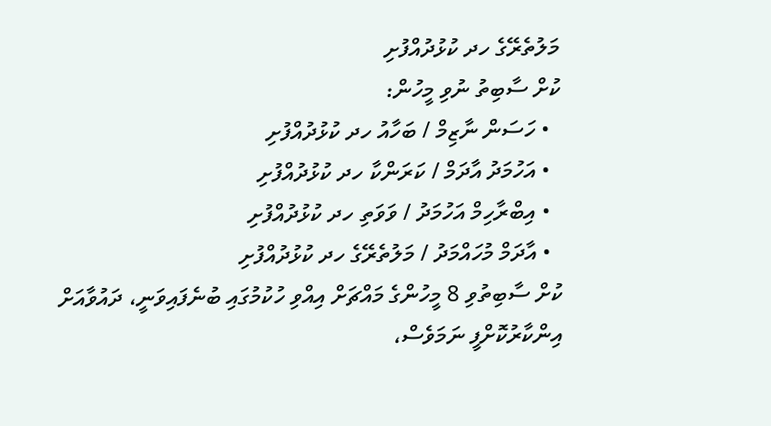މަލުތެރޭގެ ހދ ކުޅުދުއްފުށި
ކުށް ސާބިތު ނުވި މީހުން:
  • ހަސަން ނާޒިމް / ބަހާއު ހދ ކުޅުދުއްފުށި
  • އަހުމަދު އާދަމް / ކަރަންކާ ހދ ކުޅުދުއްފުށި
  • އިބްރާހިމް އަހުމަދު / ވަވަތި ހދ ކުޅުދުއްފުށި
  • އާދަމް މުހައްމަދު / މަލުތެރޭގެ ހދ ކުޅުދުއްފުށި
ކުށް ސާބިތުވި 8 މީހުންގެ މައްޗަށް އިއްވި ހުކުމުގައި ބުނެފައިވަނީ، ދައުވާއަށް އިންކާރުކޮށްފީ ނަމަވެސް،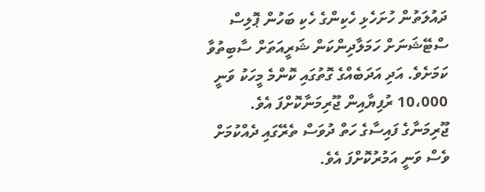ދައުލަތުން ހުށަހެޅި ހެކިންގެ ހެކި ބަހުން ޕޮލިސް ސްޓޭޝަނަށް ހަމަލާދިންކަން ޝަރީއަތަށް ސާބިތުވާ ކަމަށެވެ. އަދި އަދަބެއްގެ ގޮތުގައި ކޮންމެ މީހަކު ވަނީ 10،000 ރުފިޔާއިން ޖޫރިމަނާކޮށްފަ އެވެ. ޖޫރިމަނާގެ ފައިސާގެ ހަތް ދުވަސް ތެރޭގައި ދެއްކުމަށް ވެސް ވަނީ އަމުރުކޮށްފަ އެވެ.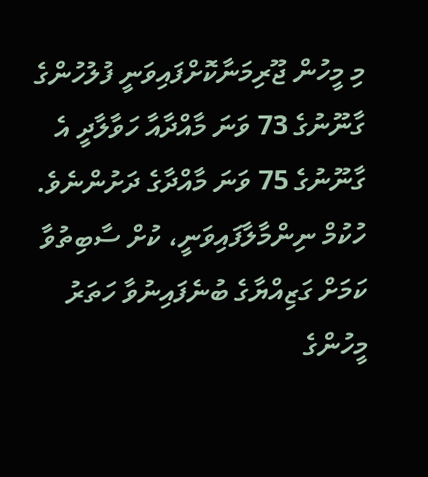މި މީހުން ޖޫރިމަނާކޮށްފައިވަނީ ފުލުހުންގެ ގާނޫނުގެ 73 ވަނަ މާއްދާއާ ހަވާލާދީ އެ ގާނޫނުގެ 75 ވަނަ މާއްދާގެ ދަށުންނެވެ.
ހުކުމް ނިންމާލާފައިވަނީ، ކުށް ސާބިތުވާ ކަމަށް ގަޒިއްޔާގެ ބުނެފައިނުވާ ހަތަރު މީހުންގެ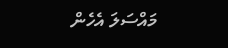މައްސަލަ އެހެން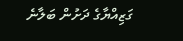ގަޒިއްޔާގެ ދަށުން ބަލާނެ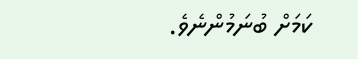ކަމަށް ބުނަމުންނެވެ.